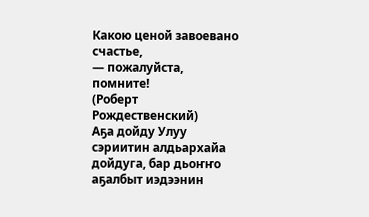Какою ценой завоевано счастье,
— пожалуйста, помните!
(Роберт Рождественский)
Аҕа дойду Улуу сэриитин алдьархайа дойдуга, бар дьоҥҥо аҕалбыт иэдээнин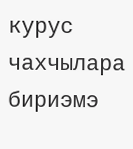курус чахчылара бириэмэ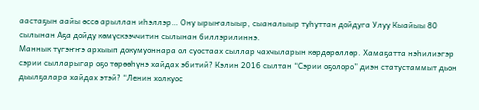аастаҕын аайы өссө арыллан иһэллэр… Ону ырыҥалыыр, сыаналыыр туһуттан дойдуга Улуу Кыайыы 80 сылынан Аҕа дойду көмүскээччитин сылынан биллэрилиннэ.
Маннык түгэҥҥэ архыып докумуоннара ол суостаах сыллар чахчыларын көрдөрөллөр. Хамаҕатта нэһилиэгэр сэрии сылларыгар оҕо төрөөһүнэ хайдах эбитий? Кэлин 2016 сылтан “Сэрии оҕолоро” диэн статустаммыт дьон дьылҕалара хайдах этэй? “Ленин холкуос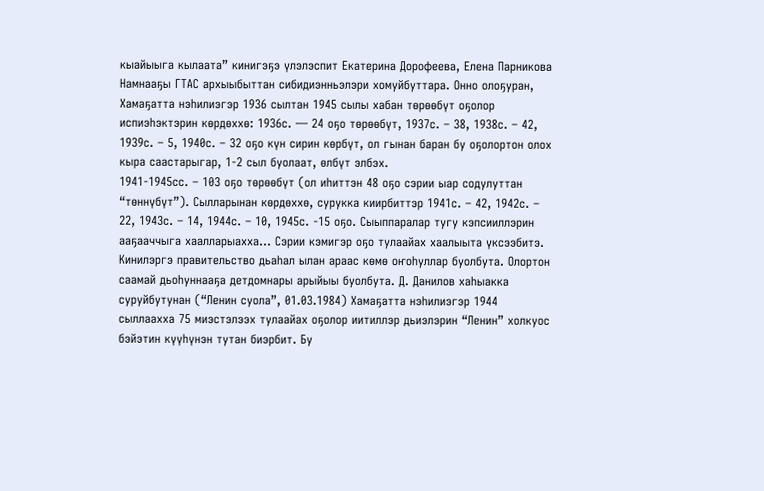кыайыыга кылаата” кинигэҕэ үлэлэспит Екатерина Дорофеева, Елена Парникова Намнааҕы ГТАС архыыбыттан сибидиэнньэлэри хомуйбуттара. Онно олоҕуран, Хамаҕатта нэһилиэгэр 1936 сылтан 1945 сылы хабан төрөөбүт оҕолор испиэһэктэрин көрдөххө: 1936с. — 24 оҕо төрөөбүт, 1937с. – 38, 1938с. – 42, 1939с. – 5, 1940с. – 32 оҕо күн сирин көрбүт, ол гынан баран бу оҕолортон олох кыра саастарыгар, 1-2 сыл буолаат, өлбүт элбэх.
1941-1945сс. – 103 оҕо төрөөбүт (ол иһиттэн 48 оҕо сэрии ыар содулуттан “төннүбүт”). Сылларынан көрдөххө, сурукка киирбиттэр 1941с. – 42, 1942с. – 22, 1943с. – 14, 1944с. – 10, 1945с. -15 оҕо. Сыыппаралар тугу кэпсииллэрин ааҕааччыга хаалларыахха… Сэрии кэмигэр оҕо тулаайах хаалыыта үксээбитэ. Кинилэргэ правительство дьаһал ылан араас көмө оҥоһуллар буолбута. Олортон саамай дьоһуннааҕа детдомнары арыйыы буолбута. Д. Данилов хаһыакка суруйбутунан (“Ленин суола”, 01.03.1984) Хамаҕатта нэһилиэгэр 1944 сыллаахха 75 миэстэлээх тулаайах оҕолор иитиллэр дьиэлэрин “Ленин” холкуос бэйэтин күүһүнэн тутан биэрбит. Бу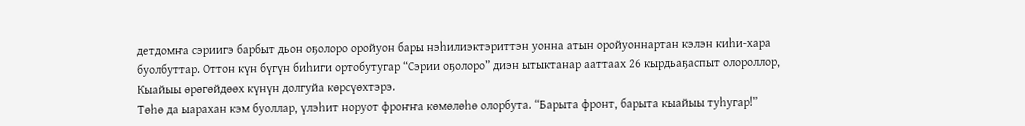детдомҥа сэриигэ барбыт дьон оҕолоро оройуон бары нэһилиэктэриттэн уонна атын оройуоннартан кэлэн киһи-хара буолбуттар. Оттон күн бүгүн биһиги ортобутугар “Сэрии оҕолоро” диэн ытыктанар ааттаах 26 кырдьаҕаспыт олороллор, Кыайыы өрөгөйдөөх күнүн долгуйа көрсүөхтэрэ.
Төһө да ыарахан кэм буоллар, үлэһит норуот фроҥҥа көмөлөһө олорбута. “Барыта фронт, барыта кыайыы туһугар!”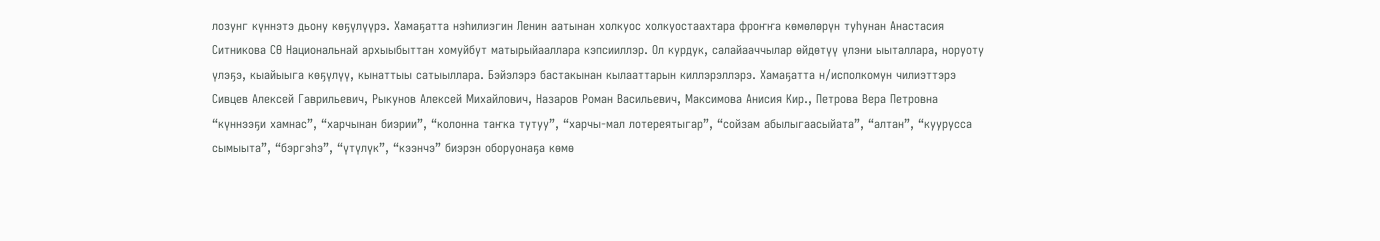лозунг күннэтэ дьону көҕүлүүрэ. Хамаҕатта нэһилиэгин Ленин аатынан холкуос холкуостаахтара фроҥҥа көмөлөрүн туһунан Анастасия Ситникова СӨ Национальнай архыыбыттан хомуйбут матырыйааллара кэпсииллэр. Ол курдук, салайааччылар өйдөтүү үлэни ыыталлара, норуоту үлэҕэ, кыайыыга көҕүлүү, кынаттыы сатыыллара. Бэйэлэрэ бастакынан кылааттарын киллэрэллэрэ. Хамаҕатта н/исполкомун чилиэттэрэ Сивцев Алексей Гаврильевич, Рыкунов Алексей Михайлович, Назаров Роман Васильевич, Максимова Анисия Кир., Петрова Вера Петровна “күннээҕи хамнас”, “харчынан биэрии”, “колонна таҥка тутуу”, “харчы-мал лотереятыгар”, “сойзам абылыгаасыйата”, “алтан”, “куурусса сымыыта”, “бэргэһэ”, “үтүлүк”, “кээнчэ” биэрэн оборуонаҕа көмө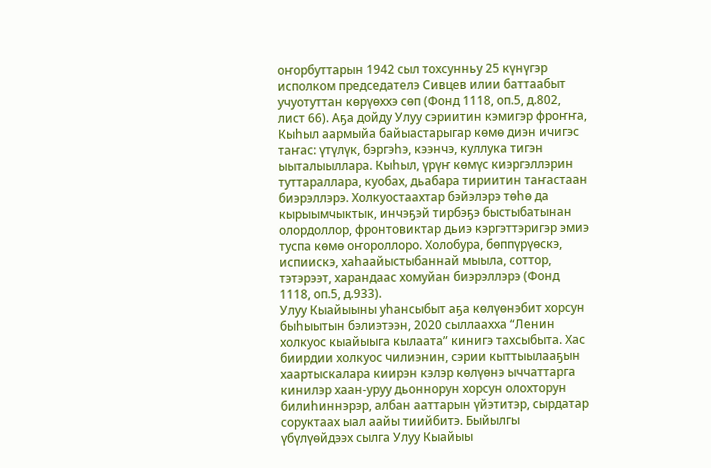оҥорбуттарын 1942 сыл тохсунньу 25 күнүгэр исполком председателэ Сивцев илии баттаабыт учуотуттан көрүөххэ сөп (Фонд 1118, оп.5, д.802, лист 66). Аҕа дойду Улуу сэриитин кэмигэр фроҥҥа, Кыһыл аармыйа байыастарыгар көмө диэн ичигэс таҥас: үтүлүк, бэргэһэ, кээнчэ, куллука тигэн ыыталыыллара. Кыһыл, үрүҥ көмүс киэргэллэрин туттараллара, куобах, дьабара тириитин таҥастаан биэрэллэрэ. Холкуостаахтар бэйэлэрэ төһө да кырыымчыктык, инчэҕэй тирбэҕэ быстыбатынан олордоллор, фронтовиктар дьиэ кэргэттэригэр эмиэ туспа көмө оҥороллоро. Холобура, бөппүрүөскэ, испиискэ, хаһаайыстыбаннай мыыла, соттор, тэтэрээт, харандаас хомуйан биэрэллэрэ (Фонд 1118, оп.5, д.933).
Улуу Кыайыыны уһансыбыт аҕа көлүөнэбит хорсун быһыытын бэлиэтээн, 2020 сыллаахха “Ленин холкуос кыайыыга кылаата” кинигэ тахсыбыта. Хас биирдии холкуос чилиэнин, сэрии кыттыылааҕын хаартыскалара киирэн кэлэр көлүөнэ ыччаттарга кинилэр хаан-уруу дьоннорун хорсун олохторун билиһиннэрэр, албан ааттарын үйэтитэр, сырдатар соруктаах ыал аайы тиийбитэ. Быйылгы үбүлүөйдээх сылга Улуу Кыайыы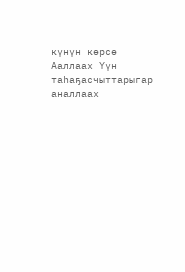күнүн көрсө Ааллаах Үүн таһаҕасчыттарыгар аналлаах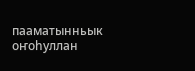пааматынньык оҥоһуллан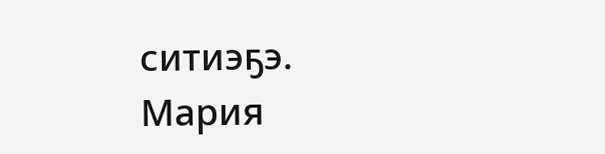ситиэҕэ.
Мария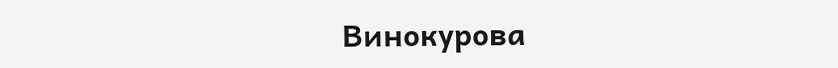Винокурова